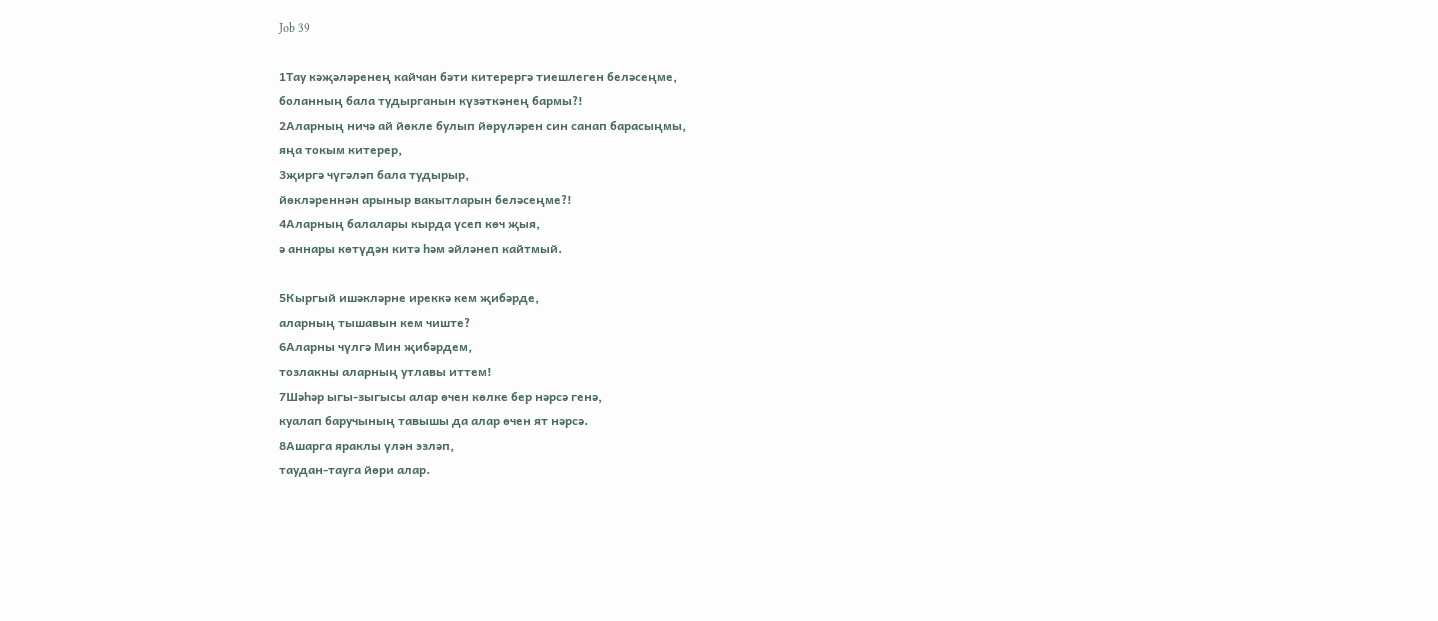Job 39

1Тау кәҗәләренең кайчан бәти китерергә тиешлеген беләсеңме,
боланның бала тудырганын күзәткәнең бармы?!
2Аларның ничә ай йөкле булып йөрүләрен син санап барасыңмы,
яңа токым китерер,
3җиргә чүгәләп бала тудырыр,
йөкләреннән арыныр вакытларын беләсеңме?!
4Аларның балалары кырда үсеп көч җыя,
ә аннары көтүдән китә һәм әйләнеп кайтмый.

5Кыргый ишәкләрне иреккә кем җибәрде,
аларның тышавын кем чиште?
6Аларны чүлгә Мин җибәрдем,
тозлакны аларның утлавы иттем!
7Шәһәр ыгы-зыгысы алар өчен көлке бер нәрсә генә,
куалап баручының тавышы да алар өчен ят нәрсә.
8Ашарга яраклы үлән эзләп,
таудан-тауга йөри алар.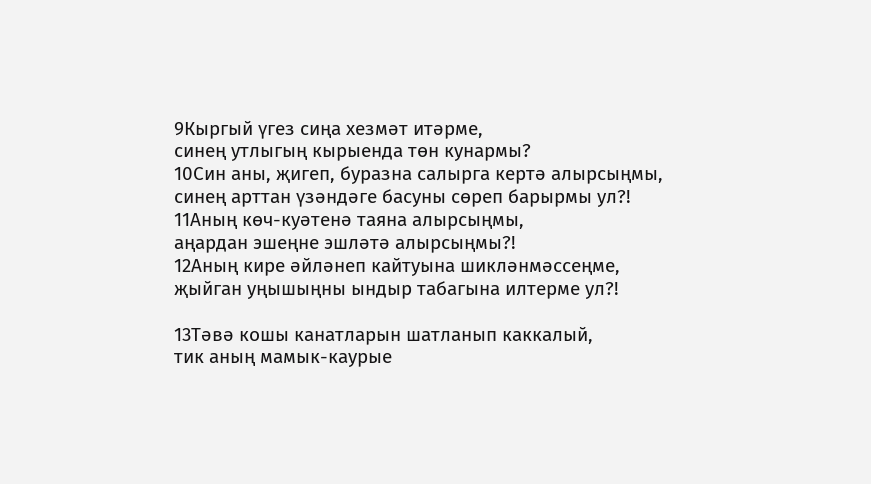9Кыргый үгез сиңа хезмәт итәрме,
синең утлыгың кырыенда төн кунармы?
10Син аны, җигеп, буразна салырга кертә алырсыңмы,
синең арттан үзәндәге басуны сөреп барырмы ул?!
11Аның көч-куәтенә таяна алырсыңмы,
аңардан эшеңне эшләтә алырсыңмы?!
12Аның кире әйләнеп кайтуына шикләнмәссеңме,
җыйган уңышыңны ындыр табагына илтерме ул?!

13Тәвә кошы канатларын шатланып каккалый,
тик аның мамык-каурые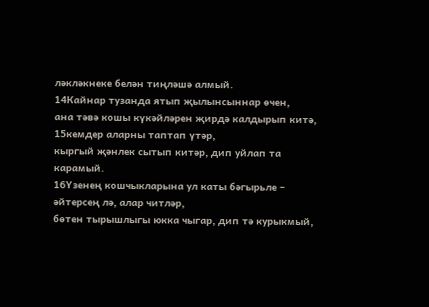ләкләкнеке белән тиңләшә алмый.
14Кайнар тузанда ятып җылынсыннар өчен,
ана тәвә кошы күкәйләрен җирдә калдырып китә,
15кемдер аларны таптап үтәр,
кыргый җәнлек сытып китәр, дип уйлап та карамый.
16Үзенең кошчыкларына ул каты бәгырьле –
әйтерсең лә, алар читләр,
бөтен тырышлыгы юкка чыгар, дип тә курыкмый,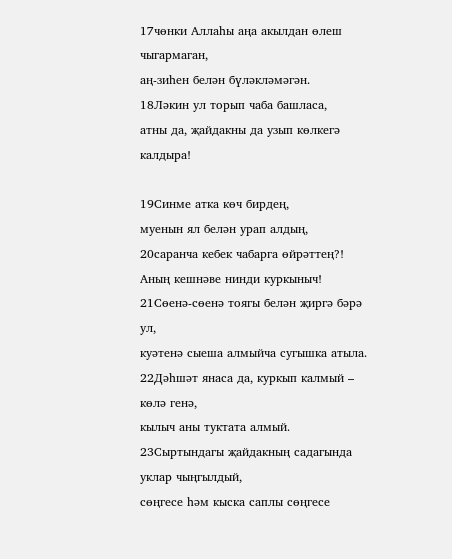17чөнки Аллаһы аңа акылдан өлеш чыгармаган,
аң-зиһен белән бүләкләмәгән.
18Ләкин ул торып чаба башласа,
атны да, җайдакны да узып көлкегә калдыра!

19Синме атка көч бирдең,
муенын ял белән урап алдың,
20саранча кебек чабарга өйрәттең?!
Аның кешнәве нинди куркыныч!
21Сөенә-сөенә тоягы белән җиргә бәрә ул,
куәтенә сыеша алмыйча сугышка атыла.
22Дәһшәт янаса да, куркып калмый – көлә генә,
кылыч аны туктата алмый.
23Сыртындагы җайдакның садагында уклар чыңгылдый,
сөңгесе һәм кыска саплы сөңгесе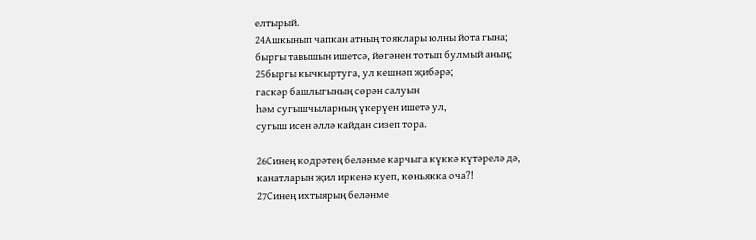елтырый.
24Ашкынып чапкан атның тояклары юлны йота гына;
быргы тавышын ишетсә, йөгәнен тотып булмый аның;
25быргы кычкыртуга, ул кешнәп җибәрә;
гаскәр башлыгының сөрән салуын
һәм сугышчыларның үкерүен ишетә ул,
сугыш исен әллә кайдан сизеп тора.

26Синең кодрәтең беләнме карчыга күккә күтәрелә дә,
канатларын җил иркенә куеп, көньякка оча?!
27Синең ихтыярың беләнме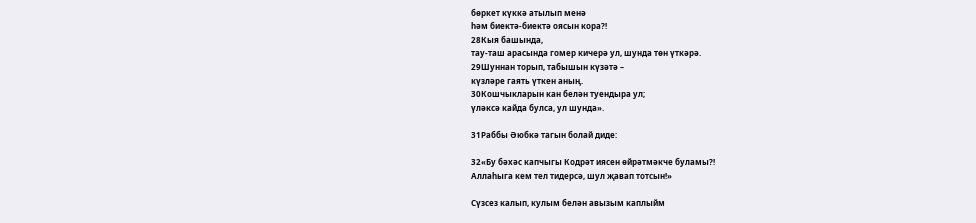бөркет күккә атылып менә
һәм биектә-биектә оясын кора?!
28Кыя башында,
тау-таш арасында гомер кичерә ул, шунда төн үткәрә.
29Шуннан торып, табышын күзәтә –
күзләре гаять үткен аның.
30Кошчыкларын кан белән туендыра ул;
үләксә кайда булса, ул шунда».

31Раббы Әюбкә тагын болай диде:

32«Бу бәхәс капчыгы Кодрәт иясен өйрәтмәкче буламы?!
Аллаһыга кем тел тидерсә, шул җавап тотсын!»

Сүзсез калып, кулым белән авызым каплыйм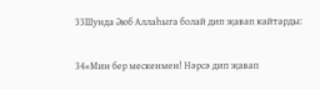33Шунда Әюб Аллаһыга болай дип җавап кайтарды:

34«Мин бер мескенмен! Нәрсә дип җавап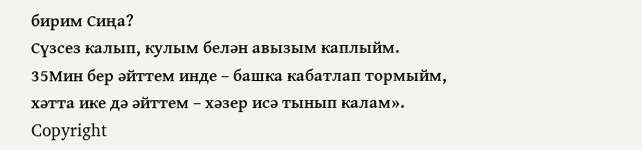бирим Сиңа?
Сүзсез калып, кулым белән авызым каплыйм.
35Мин бер әйттем инде – башка кабатлап тормыйм,
хәтта ике дә әйттем – хәзер исә тынып калам».
Copyright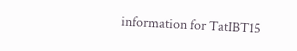information for TatIBT15